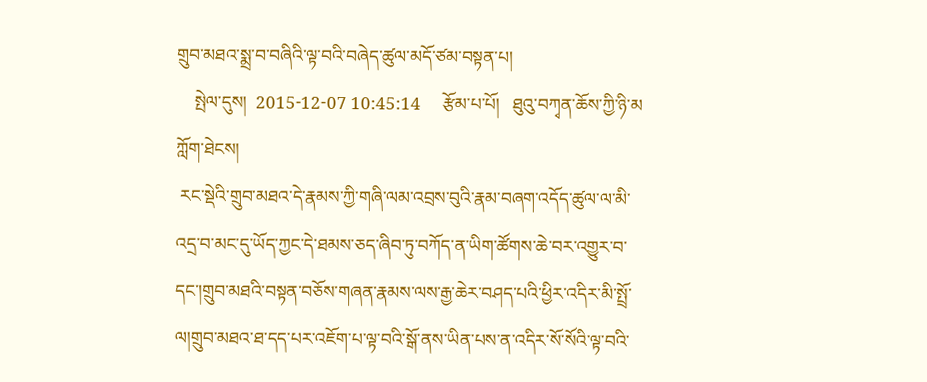གྲུབ་མཐའ་སྨྲ་བ་བཞིའི་ལྟ་བའི་བཞེད་ཚུལ་མདོ་ཙམ་བསྟན་པ།
    སྤེལ་དུས།  2015-12-07 10:45:14     རྩོམ་པ་པོ།   ཐུའུ་བཀྭན་ཆོས་ཀྱི་ཉི་མ    ཀློག་ཐེངས།
 རང་སྡེའི་གྲུབ་མཐའ་དེ་རྣམས་ཀྱི་གཞི་ལམ་འབྲས་བུའི་རྣམ་བཞག་འདོད་ཚུལ་ལ་མི་འདྲ་བ་མང་དུ་ཡོད་ཀྱང་དེ་ཐམས་ཅད་ཞིབ་ཏུ་བཀོད་ན་ཡིག་ཚོགས་ཆེ་བར་འགྱུར་བ་དང་།གྲུབ་མཐའི་བསྟན་བཅོས་གཞན་རྣམས་ལས་རྒྱ་ཆེར་བཤད་པའི་ཕྱིར་འདིར་མི་སྤྲོ་ལ།གྲུབ་མཐའ་ཐ་དད་པར་འཇོག་པ་ལྟ་བའི་སྒོ་ནས་ཡིན་པས་ན་འདིར་སོ་སོའི་ལྟ་བའི་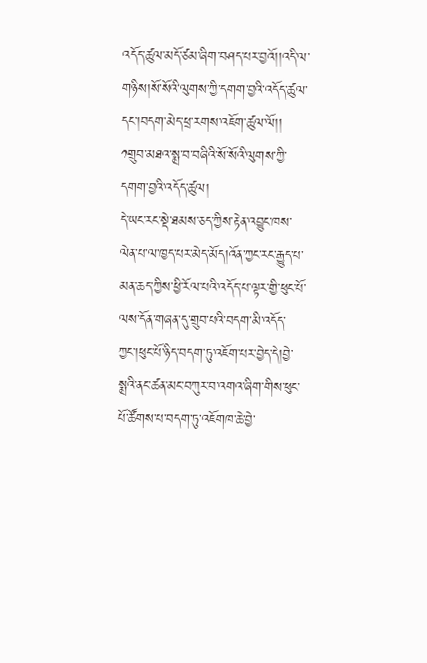འདོད་ཚུལ་མདོ་ཙམ་ཞིག་བཤད་པར་བྱའོ།།འདི་ལ་གཉིས།སོ་སོའི་ལུགས་ཀྱི་དགག་བྱའི་འདོད་ཚུལ་དང་།བདག་མེད་ཕྲ་རགས་འཇོག་ཚུལ་ལོ།།
༡གྲུབ་མཐའ་སྨྲ་བ་བཞིའི་སོ་སོའི་ལུགས་ཀྱི་དགག་བྱའི་འདོད་ཚུལ།
དེ་ཡང་རང་སྡེ་ཐམས་ཅད་ཀྱིས་རྟེན་འབྱུང་ཁས་ལེན་པ་ལ་ཁྱད་པར་མེད་མོད།འོན་ཀྱང་རང་རྒྱུད་པ་མན་ཆད་ཀྱིས་ཕྱི་རོལ་པའི་འདོད་པ་ལྟར་གྱི་ཕུང་པོ་ལས་དོན་གཞན་དུ་གྲུབ་པའི་བདག་མི་འདོད་ཀྱང་།ཕུང་པོ་ཉིད་བདག་ཏུ་འཇོག་པར་བྱེད་དེ།བྱེ་སྨྲའི་ནང་ཚན་མང་བཀུར་བ་འགའ་ཞིག་གིས་ཕུང་པོ་ཚོགས་པ་བདག་ཏུ་འཇོགཁ་ཆེ་བྱེ་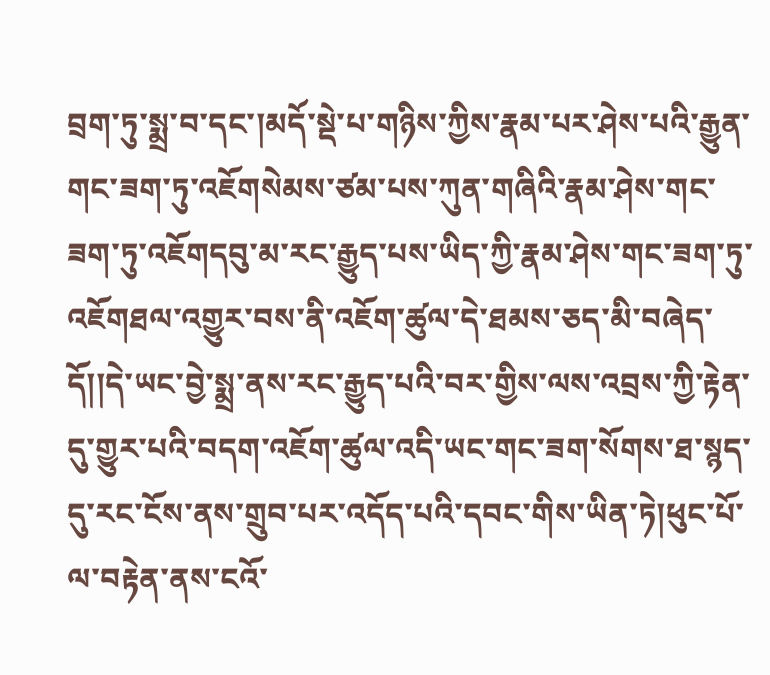བྲག་ཏུ་སྨྲ་བ་དང་།མདོ་སྡེ་པ་གཉིས་ཀྱིས་རྣམ་པར་ཤེས་པའི་རྒྱུན་གང་ཟག་ཏུ་འཇོགསེམས་ཙམ་པས་ཀུན་གཞིའི་རྣམ་ཤེས་གང་ཟག་ཏུ་འཇོགདབུ་མ་རང་རྒྱུད་པས་ཡིད་ཀྱི་རྣམ་ཤེས་གང་ཟག་ཏུ་འཇོགཐལ་འགྱུར་བས་ནི་འཇོག་ཚུལ་དེ་ཐམས་ཅད་མི་བཞེད་དོ།།དེ་ཡང་བྱེ་སྨྲ་ནས་རང་རྒྱུད་པའི་བར་གྱིས་ལས་འབྲས་ཀྱི་རྟེན་དུ་གྱུར་པའི་བདག་འཇོག་ཚུལ་འདི་ཡང་གང་ཟག་སོགས་ཐ་སྙད་དུ་རང་ངོས་ནས་གྲུབ་པར་འདོད་པའི་དབང་གིས་ཡིན་ཏེ།ཕུང་པོ་ལ་བརྟེན་ནས་ངའོ་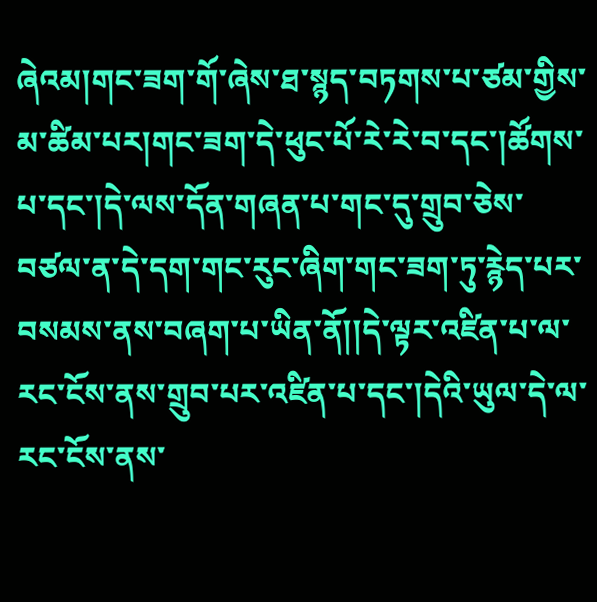ཞེའམ།གང་ཟག་གོ་ཞེས་ཐ་སྙད་བཏགས་པ་ཙམ་གྱིས་མ་ཚིམ་པར།གང་ཟག་དེ་ཕུང་པོ་རེ་རེ་བ་དང་།ཚོགས་པ་དང་།དེ་ལས་དོན་གཞན་པ་གང་དུ་གྲུབ་ཅེས་བཙལ་ན་དེ་དག་གང་རུང་ཞིག་གང་ཟག་ཏུ་རྙེད་པར་བསམས་ནས་བཞག་པ་ཡིན་ནོ།།དེ་ལྟར་འཛིན་པ་ལ་རང་ངོས་ནས་གྲུབ་པར་འཛིན་པ་དང་།དེའི་ཡུལ་དེ་ལ་རང་ངོས་ནས་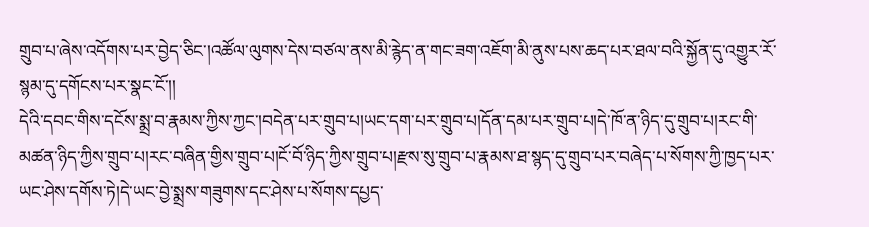གྲུབ་པ་ཞེས་འདོགས་པར་བྱེད་ཅིང་།འཚོལ་ལུགས་དེས་བཙལ་ནས་མི་རྙེད་ན་གང་ཟག་འཇོག་མི་ནུས་པས་ཆད་པར་ཐལ་བའི་སྐྱོན་དུ་འགྱུར་རོ་སྙམ་དུ་དགོངས་པར་སྣང་ངོ་།།
དེའི་དབང་གིས་དངོས་སྨྲ་བ་རྣམས་ཀྱིས་ཀྱང་།བདེན་པར་གྲུབ་པ།ཡང་དག་པར་གྲུབ་པ།དོན་དམ་པར་གྲུབ་པ།དེ་ཁོ་ན་ཉིད་དུ་གྲུབ་པ།རང་གི་མཚན་ཉིད་ཀྱིས་གྲུབ་པ།རང་བཞིན་གྱིས་གྲུབ་པ།ངོ་བོ་ཉིད་ཀྱིས་གྲུབ་པ།རྫས་སུ་གྲུབ་པ་རྣམས་ཐ་སྙད་དུ་གྲུབ་པར་བཞེད་པ་སོགས་ཀྱི་ཁྱད་པར་ཡང་ཤེས་དགོས་ཏེ།དེ་ཡང་བྱེ་སྨྲས་གཟུགས་དང་ཤེས་པ་སོགས་དཔྱད་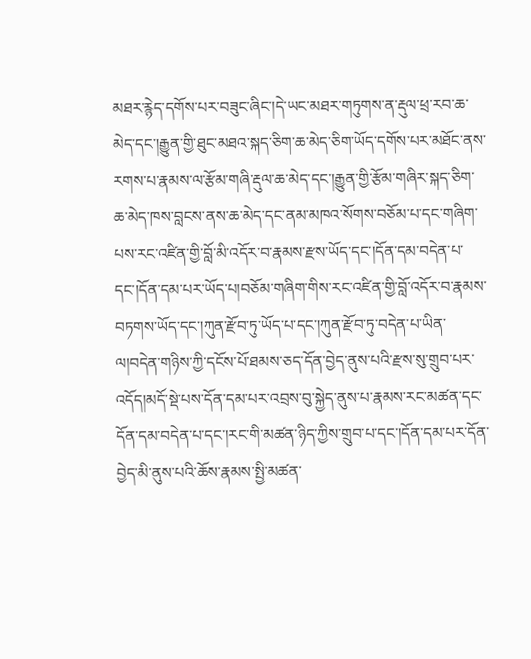མཐར་རྙེད་དགོས་པར་བཟུང་ཞིང་།དེ་ཡང་མཐར་གཏུགས་ན་རྡུལ་ཕྲ་རབ་ཆ་མེད་དང་།རྒྱུན་གྱི་ཐུང་མཐའ་སྐད་ཅིག་ཆ་མེད་ཅིག་ཡོད་དགོས་པར་མཐོང་ནས་རགས་པ་རྣམས་ལ་རྩོམ་གཞི་རྡུལ་ཆ་མེད་དང་།རྒྱུན་གྱི་རྩོམ་གཞིར་སྐད་ཅིག་ཆ་མེད་ཁས་བླངས་ནས་ཆ་མེད་དང་ནམ་མཁའ་སོགས་བཅོམ་པ་དང་གཞིག་པས་རང་འཛིན་གྱི་བློ་མི་འདོར་བ་རྣམས་རྫས་ཡོད་དང་།དོན་དམ་བདེན་པ་དང་།དོན་དམ་པར་ཡོད་པ།བཅོམ་གཞིག་གིས་རང་འཛིན་གྱི་བློ་འདོར་བ་རྣམས་བཏགས་ཡོད་དང་།ཀུན་རྫོབ་ཏུ་ཡོད་པ་དང་།ཀུན་རྫོབ་ཏུ་བདེན་པ་ཡིན་ལ།བདེན་གཉིས་ཀྱི་དངོས་པོ་ཐམས་ཅད་དོན་བྱེད་ནུས་པའི་རྫས་སུ་གྲུབ་པར་འདོད།མདོ་སྡེ་པས་དོན་དམ་པར་འབྲས་བུ་སྐྱེད་ནུས་པ་རྣམས་རང་མཚན་དང་དོན་དམ་བདེན་པ་དང་།རང་གི་མཚན་ཉིད་ཀྱིས་གྲུབ་པ་དང་།དོན་དམ་པར་དོན་བྱེད་མི་ནུས་པའི་ཆོས་རྣམས་སྤྱི་མཚན་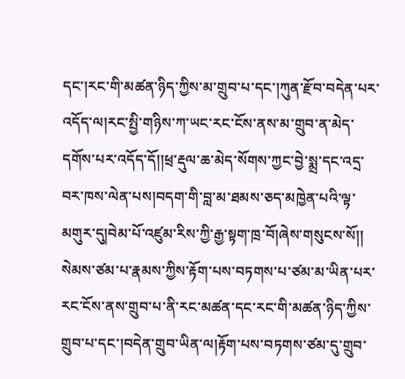དང་།རང་གི་མཚན་ཉིད་ཀྱིས་མ་གྲུབ་པ་དང་།ཀུན་རྫོབ་བདེན་པར་འདོད་ལ།རང་སྤྱི་གཉིས་ཀ་ཡང་རང་ངོས་ནས་མ་གྲུབ་ན་མེད་དགོས་པར་འདོད་དོ།།ཕྲ་རྡུལ་ཆ་མེད་སོགས་ཀྱང་བྱེ་སྨྲ་དང་འདྲ་བར་ཁས་ལེན་པས།བདག་གི་བླ་མ་ཐམས་ཅད་མཁྱེན་པའི་ལྟ་མགུར་དུ།བེམ་པོ་འཛུམ་རིས་ཀྱི་རྒྱ་སྟག་ཁྲ་བོ།ཞེས་གསུངས་སོ།།
སེམས་ཙམ་པ་རྣམས་ཀྱིས་རྟོག་པས་བཏགས་པ་ཙམ་མ་ཡིན་པར་རང་ངོས་ནས་གྲུབ་པ་ནི་རང་མཚན་དང་རང་གི་མཚན་ཉིད་ཀྱིས་གྲུབ་པ་དང་།བདེན་གྲུབ་ཡིན་ལ།རྟོག་པས་བཏགས་ཙམ་དུ་གྲུབ་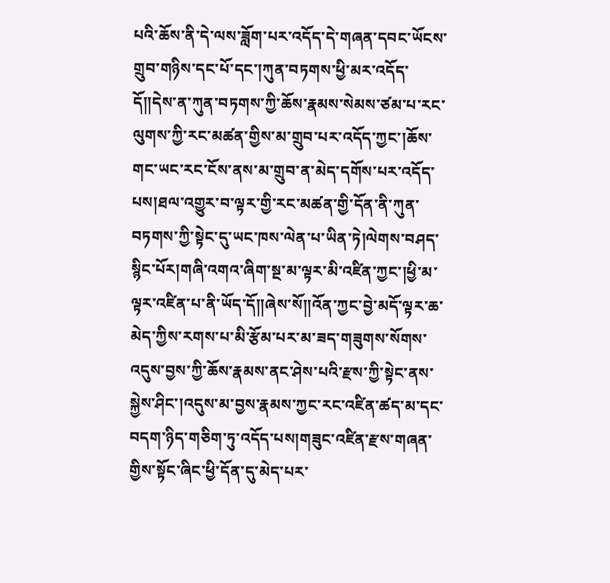པའི་ཆོས་ནི་དེ་ལས་ཟློག་པར་འདོད་དེ་གཞན་དབང་ཡོངས་གྲུབ་གཉིས་དང་པོ་དང་།ཀུན་བཏགས་ཕྱི་མར་འདོད་དོ།།དེས་ན་ཀུན་བཏགས་ཀྱི་ཆོས་རྣམས་སེམས་ཙམ་པ་རང་ལུགས་ཀྱི་རང་མཚན་གྱིས་མ་གྲུབ་པར་འདོད་ཀྱང་།ཆོས་གང་ཡང་རང་ངོས་ནས་མ་གྲུབ་ན་མེད་དགོས་པར་འདོད་པས།ཐལ་འགྱུར་བ་ལྟར་གྱི་རང་མཚན་གྱི་དོན་ནི་ཀུན་བཏགས་ཀྱི་སྟེང་དུ་ཡང་ཁས་ལེན་པ་ཡིན་ཏེ།ལེགས་བཤད་སྙིང་པོར།གཞི་འགའ་ཞིག་སྔ་མ་ལྟར་མི་འཛིན་ཀྱང་།ཕྱི་མ་ལྟར་འཛིན་པ་ནི་ཡོད་དོ།།ཞེས་སོ།།འོན་ཀྱང་བྱེ་མདོ་ལྟར་ཆ་མེད་ཀྱིས་རགས་པ་མི་རྩོམ་པར་མ་ཟད་གཟུགས་སོགས་འདུས་བྱས་ཀྱི་ཆོས་རྣམས་ནང་ཤེས་པའི་རྫས་ཀྱི་སྟེང་ནས་སྐྱེས་ཤིང་།འདུས་མ་བྱས་རྣམས་ཀྱང་རང་འཛིན་ཚད་མ་དང་བདག་ཉིད་གཅིག་ཏུ་འདོད་པས།གཟུང་འཛིན་རྫས་གཞན་གྱིས་སྟོང་ཞིང་ཕྱི་དོན་དུ་མེད་པར་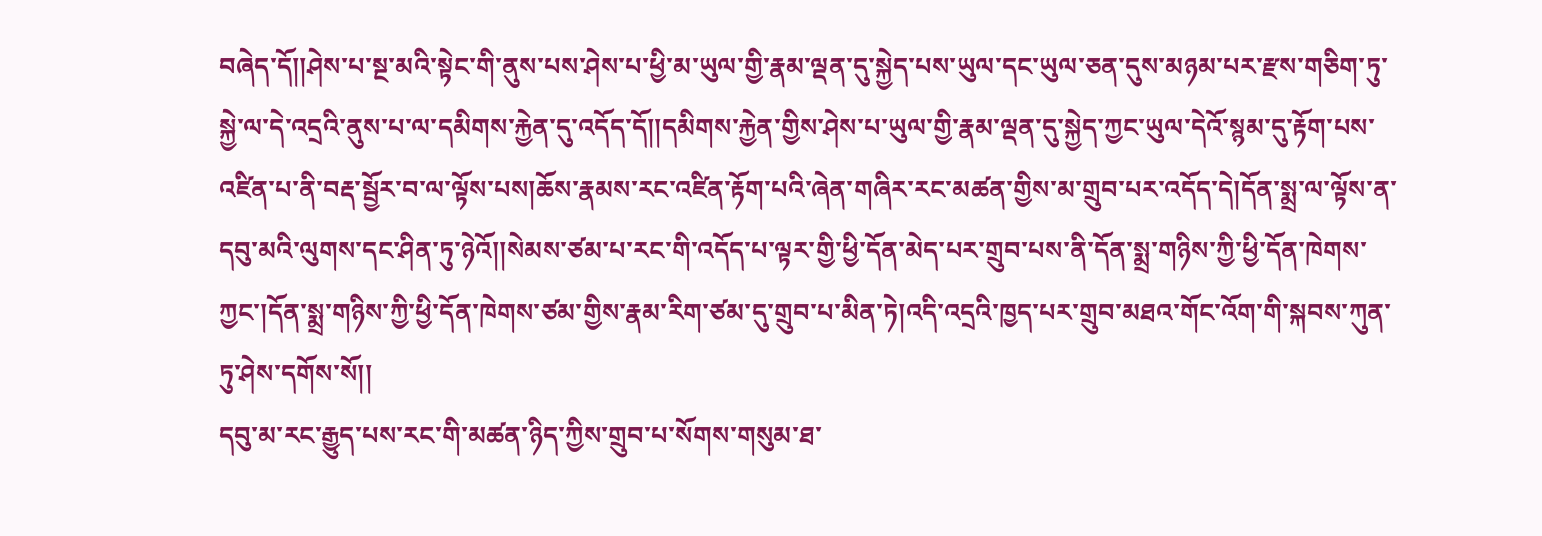བཞེད་དོ།།ཤེས་པ་སྔ་མའི་སྟེང་གི་ནུས་པས་ཤེས་པ་ཕྱི་མ་ཡུལ་གྱི་རྣམ་ལྡན་དུ་སྐྱེད་པས་ཡུལ་དང་ཡུལ་ཅན་དུས་མཉམ་པར་རྫས་གཅིག་ཏུ་སྐྱེ་ལ་དེ་འདྲའི་ནུས་པ་ལ་དམིགས་རྐྱེན་དུ་འདོད་དོ།།དམིགས་རྐྱེན་གྱིས་ཤེས་པ་ཡུལ་གྱི་རྣམ་ལྡན་དུ་སྐྱེད་ཀྱང་ཡུལ་དེའོ་སྙམ་དུ་རྟོག་པས་འཛིན་པ་ནི་བརྡ་སྦྱོར་བ་ལ་ལྟོས་པས།ཆོས་རྣམས་རང་འཛིན་རྟོག་པའི་ཞེན་གཞིར་རང་མཚན་གྱིས་མ་གྲུབ་པར་འདོད་དེ།དོན་སྨྲ་ལ་ལྟོས་ན་དབུ་མའི་ལུགས་དང་ཤིན་ཏུ་ཉེའོ།།སེམས་ཙམ་པ་རང་གི་འདོད་པ་ལྟར་གྱི་ཕྱི་དོན་མེད་པར་གྲུབ་པས་ནི་དོན་སྨྲ་གཉིས་ཀྱི་ཕྱི་དོན་ཁེགས་ཀྱང་།དོན་སྨྲ་གཉིས་ཀྱི་ཕྱི་དོན་ཁེགས་ཙམ་གྱིས་རྣམ་རིག་ཙམ་དུ་གྲུབ་པ་མིན་ཏེ།འདི་འདྲའི་ཁྱད་པར་གྲུབ་མཐའ་གོང་འོག་གི་སྐབས་ཀུན་ཏུ་ཤེས་དགོས་སོ།།
དབུ་མ་རང་རྒྱུད་པས་རང་གི་མཚན་ཉིད་ཀྱིས་གྲུབ་པ་སོགས་གསུམ་ཐ་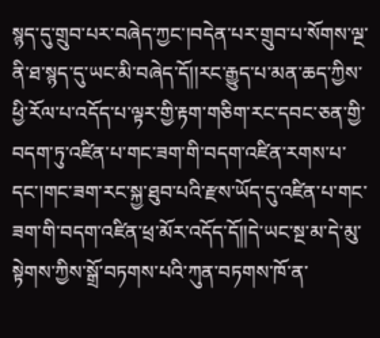སྙད་དུ་གྲུབ་པར་བཞེད་ཀྱང་།བདེན་པར་གྲུབ་པ་སོགས་ལྔ་ནི་ཐ་སྙད་དུ་ཡང་མི་བཞེད་དོ།།རང་རྒྱུད་པ་མན་ཆད་ཀྱིས་ཕྱི་རོལ་པ་འདོད་པ་ལྟར་གྱི་རྟག་གཅིག་རང་དབང་ཅན་གྱི་བདག་ཏུ་འཛིན་པ་གང་ཟག་གི་བདག་འཛིན་རགས་པ་དང་།གང་ཟག་རང་སྐྱ་ཐུབ་པའི་རྫས་ཡོད་དུ་འཛིན་པ་གང་ཟག་གི་བདག་འཛིན་ཕྲ་མོར་འདོད་དོ།།དེ་ཡང་སྔ་མ་དེ་མུ་སྟེགས་ཀྱིས་སྒྲོ་བཏགས་པའི་ཀུན་བཏགས་ཁོ་ན་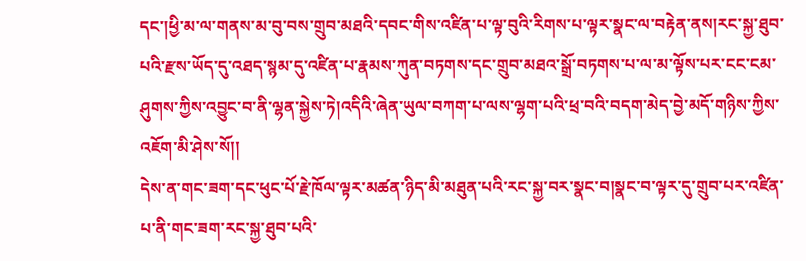དང་།ཕྱི་མ་ལ་གནས་མ་བུ་བས་གྲུབ་མཐའི་དབང་གིས་འཛིན་པ་ལྟ་བུའི་རིགས་པ་ལྟར་སྣང་ལ་བརྟེན་ནས།རང་སྐྱ་ཐུབ་པའི་རྫས་ཡོད་དུ་འཐད་སྙམ་དུ་འཛིན་པ་རྣམས་ཀུན་བཏགས་དང་གྲུབ་མཐའ་སྒྲོ་བཏགས་པ་ལ་མ་ལྟོས་པར་ངང་ངམ་ཤུགས་ཀྱིས་འབྱུང་བ་ནི་ལྷན་སྐྱེས་ཏེ།འདིའི་ཞེན་ཡུལ་བཀག་པ་ལས་ལྷག་པའི་ཕྲ་བའི་བདག་མེད་བྱེ་མདོ་གཉིས་ཀྱིས་འཇོག་མི་ཤེས་སོ།།
དེས་ན་གང་ཟག་དང་ཕུང་པོ་རྗེ་ཁོལ་ལྟར་མཚན་ཉིད་མི་མཐུན་པའི་རང་སྐྱ་བར་སྣང་བ།སྣང་བ་ལྟར་དུ་གྲུབ་པར་འཛིན་པ་ནི་གང་ཟག་རང་སྐྱ་ཐུབ་པའི་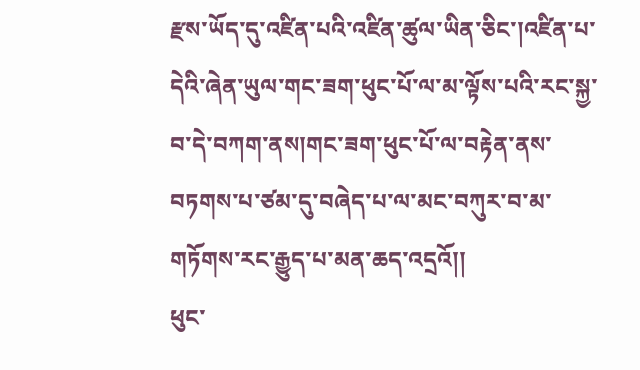རྫས་ཡོད་དུ་འཛིན་པའི་འཛིན་ཚུལ་ཡིན་ཅིང་།འཛིན་པ་དེའི་ཞེན་ཡུལ་གང་ཟག་ཕུང་པོ་ལ་མ་ལྟོས་པའི་རང་སྐྱ་བ་དེ་བཀག་ནས།གང་ཟག་ཕུང་པོ་ལ་བརྟེན་ནས་བཏགས་པ་ཙམ་དུ་བཞེད་པ་ལ་མང་བཀུར་བ་མ་གཏོགས་རང་རྒྱུད་པ་མན་ཆད་འདྲའོ།།
ཕུང་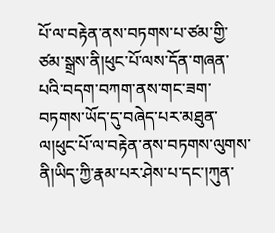པོ་ལ་བརྟེན་ནས་བཏགས་པ་ཙམ་གྱི་ཙམ་སྒྲས་ནི།ཕུང་པོ་ལས་དོན་གཞན་པའི་བདག་བཀག་ནས་གང་ཟག་བཏགས་ཡོད་དུ་བཞེད་པར་མཐུན་ལ།ཕུང་པོ་ལ་བརྟེན་ནས་བཏགས་ལུགས་ནི།ཡིད་ཀྱི་རྣམ་པར་ཤེས་པ་དང་།ཀུན་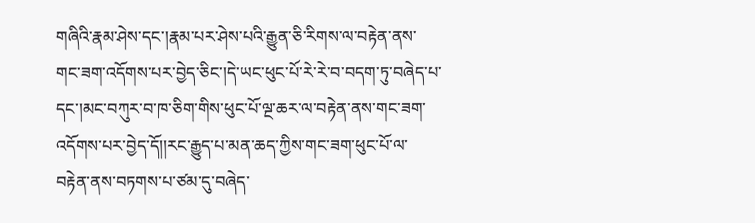གཞིའི་རྣམ་ཤེས་དང་།རྣམ་པར་ཤེས་པའི་རྒྱུན་ཅི་རིགས་ལ་བརྟེན་ནས་གང་ཟག་འདོགས་པར་བྱེད་ཅིང་།དེ་ཡང་ཕུང་པོ་རེ་རེ་བ་བདག་ཏུ་བཞེད་པ་དང་།མང་བཀུར་བ་ཁ་ཅིག་གིས་ཕུང་པོ་ལྔ་ཆར་ལ་བརྟེན་ནས་གང་ཟག་འདོགས་པར་བྱེད་དོ།།རང་རྒྱུད་པ་མན་ཆད་ཀྱིས་གང་ཟག་ཕུང་པོ་ལ་བརྟེན་ནས་བཏགས་པ་ཙམ་དུ་བཞེད་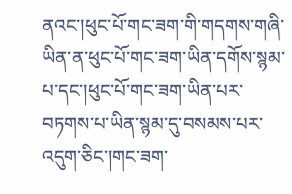ནའང་།ཕུང་པོ་གང་ཟག་གི་གདགས་གཞི་ཡིན་ན་ཕུང་པོ་གང་ཟག་ཡིན་དགོས་སྙམ་པ་དང་།ཕུང་པོ་གང་ཟག་ཡིན་པར་བཏགས་པ་ཡིན་སྙམ་དུ་བསམས་པར་འདུག་ཅིང་།གང་ཟག་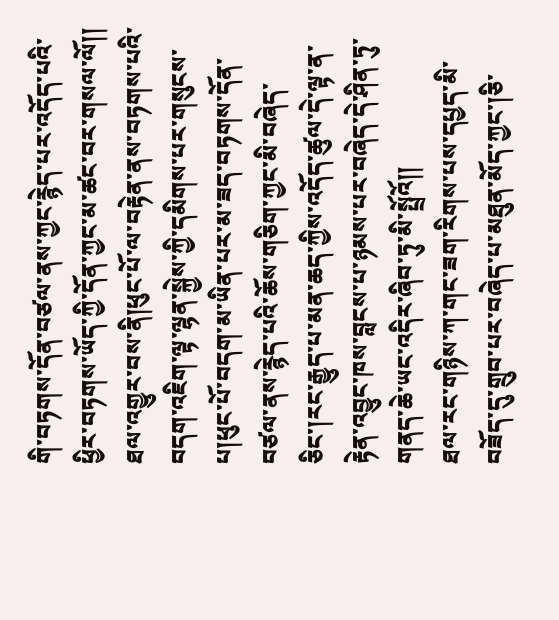གི་བཏགས་དོན་བཙལ་ནས་ཀྱང་རྙེད་པར་འདོད་པའི་ཕྱིར་བཏགས་ཡོད་ཀྱི་དོན་ཀྱང་མ་ཚང་བར་གསལ་ལོ།།
ཐལ་འགྱུར་བས་ནི།ཕུང་པོ་ལ་བརྟེན་ནས་བཏགས་པའི་བདག་འཇིག་ལྟ་ལྷན་སྐྱེས་ཀྱི་དམིགས་པར་གསུངས་པ།ཕུང་པོ་བདག་མ་ཡིན་པར་མ་ཟད་བཏགས་དོན་བཙལ་ནས་རྙེད་པའི་ཆོས་གཅིག་ཀྱང་མི་བཞེད་ཅིང་།རང་རྒྱུད་པ་མན་ཆད་ཀྱིས་འདོད་ཚུལ་དེ་ལྟ་ན་རྟེན་འབྱུང་ཁས་བླངས་པ་ཉམས་པར་བཞེད་དེ་ཤིན་ཏུ་གནད་ཆེ་ཡང་འདིར་ཞིབ་ཏུ་མི་སྤྲོའོ།།
ཐལ་རང་གཉིས་ཀ་གང་ཟག་རིགས་པས་དཔྱད་མི་བཟོད་དུ་གྲུབ་པར་བཞེད་པ་མཐུན་མོད་ཀྱང་།ཅི་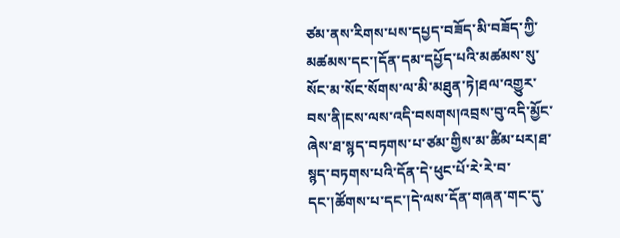ཙམ་ནས་རིགས་པས་དཔྱད་བཟོད་མི་བཟོད་ཀྱི་མཚམས་དང་།དོན་དམ་དཔྱོད་པའི་མཚམས་སུ་སོང་མ་སོང་སོགས་ལ་མི་མཐུན་ཏེ།ཐལ་འགྱུར་བས་ནི།ངས་ལས་འདི་བསགས།འབྲས་བུ་འདི་མྱོང་ཞེས་ཐ་སྙད་བཏགས་པ་ཙམ་གྱིས་མ་ཚིམ་པར།ཐ་སྙད་བཏགས་པའི་དོན་དེ་ཕུང་པོ་རེ་རེ་བ་དང་།ཚོགས་པ་དང་།དེ་ལས་དོན་གཞན་གང་དུ་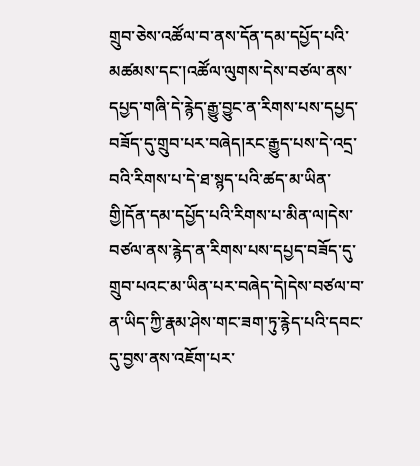གྲུབ་ཅེས་འཚོལ་བ་ནས་དོན་དམ་དཔྱོད་པའི་མཚམས་དང་།འཚོལ་ལུགས་དེས་བཙལ་ནས་དཔྱད་གཞི་དེ་རྙེད་རྒྱུ་བྱུང་ན་རིགས་པས་དཔྱད་བཟོད་དུ་གྲུབ་པར་བཞེད།རང་རྒྱུད་པས་དེ་འདྲ་བའི་རིགས་པ་དེ་ཐ་སྙད་པའི་ཚད་མ་ཡིན་གྱི།དོན་དམ་དཔྱོད་པའི་རིགས་པ་མིན་ལ།དེས་བཙལ་ནས་རྙེད་ན་རིགས་པས་དཔྱད་བཟོད་དུ་གྲུབ་པའང་མ་ཡིན་པར་བཞེད་དེ།དེས་བཙལ་བ་ན་ཡིད་ཀྱི་རྣམ་ཤེས་གང་ཟག་ཏུ་རྙེད་པའི་དབང་དུ་བྱས་ནས་འཇོག་པར་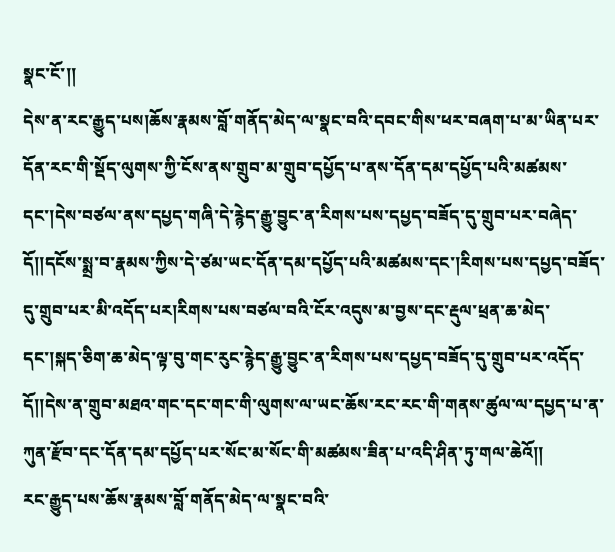སྣང་ངོ་།།
དེས་ན་རང་རྒྱུད་པས།ཆོས་རྣམས་བློ་གནོད་མེད་ལ་སྣང་བའི་དབང་གིས་ཕར་བཞག་པ་མ་ཡིན་པར་དོན་རང་གི་སྡོད་ལུགས་ཀྱི་ངོས་ནས་གྲུབ་མ་གྲུབ་དཔྱོད་པ་ནས་དོན་དམ་དཔྱོད་པའི་མཚམས་དང་།དེས་བཙལ་ནས་དཔྱད་གཞི་དེ་རྙེད་རྒྱུ་བྱུང་ན་རིགས་པས་དཔྱད་བཟོད་དུ་གྲུབ་པར་བཞེད་དོ།།དངོས་སྨྲ་བ་རྣམས་ཀྱིས་དེ་ཙམ་ཡང་དོན་དམ་དཔྱོད་པའི་མཚམས་དང་།རིགས་པས་དཔྱད་བཟོད་དུ་གྲུབ་པར་མི་འདོད་པར།རིགས་པས་བཙལ་བའི་ངོར་འདུས་མ་བྱས་དང་རྡུལ་ཕྲན་ཆ་མེད་དང་།སྐད་ཅིག་ཆ་མེད་ལྟ་བུ་གང་རུང་རྙེད་རྒྱུ་བྱུང་ན་རིགས་པས་དཔྱད་བཟོད་དུ་གྲུབ་པར་འདོད་དོ།།དེས་ན་གྲུབ་མཐའ་གང་དང་གང་གི་ལུགས་ལ་ཡང་ཆོས་རང་རང་གི་གནས་ཚུལ་ལ་དཔྱད་པ་ན་ཀུན་རྫོབ་དང་དོན་དམ་དཔྱོད་པར་སོང་མ་སོང་གི་མཚམས་ཟིན་པ་འདི་ཤིན་ཏུ་གལ་ཆེའོ།།
རང་རྒྱུད་པས་ཆོས་རྣམས་བློ་གནོད་མེད་ལ་སྣང་བའི་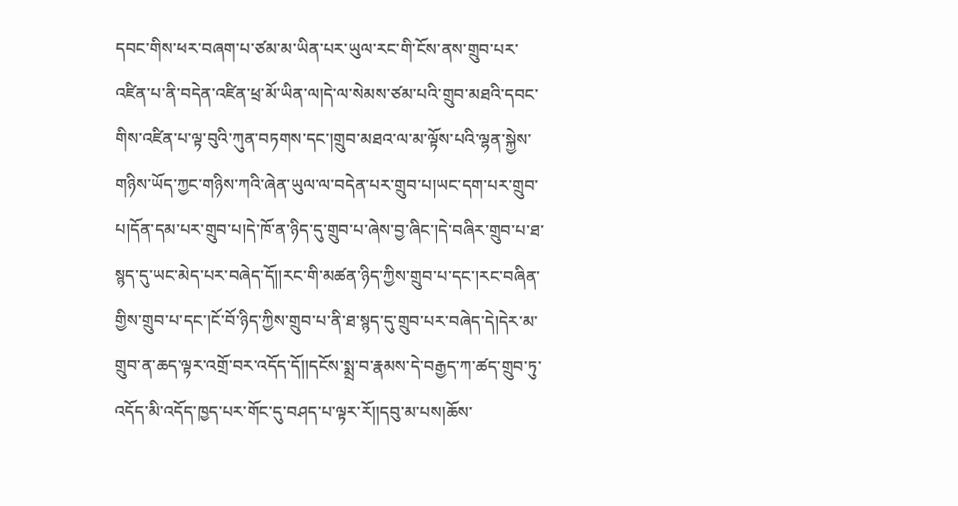དབང་གིས་ཕར་བཞག་པ་ཙམ་མ་ཡིན་པར་ཡུལ་རང་གི་ངོས་ནས་གྲུབ་པར་འཛིན་པ་ནི་བདེན་འཛིན་ཕྲ་མོ་ཡིན་ལ།དེ་ལ་སེམས་ཙམ་པའི་གྲུབ་མཐའི་དབང་གིས་འཛིན་པ་ལྟ་བུའི་ཀུན་བཏགས་དང་།གྲུབ་མཐའ་ལ་མ་ལྟོས་པའི་ལྷན་སྐྱེས་གཉིས་ཡོད་ཀྱང་གཉིས་ཀའི་ཞེན་ཡུལ་ལ་བདེན་པར་གྲུབ་པ།ཡང་དག་པར་གྲུབ་པ།དོན་དམ་པར་གྲུབ་པ།དེ་ཁོ་ན་ཉིད་དུ་གྲུབ་པ་ཞེས་བྱ་ཞིང་།དེ་བཞིར་གྲུབ་པ་ཐ་སྙད་དུ་ཡང་མེད་པར་བཞེད་དོ།།རང་གི་མཚན་ཉིད་ཀྱིས་གྲུབ་པ་དང་།རང་བཞིན་གྱིས་གྲུབ་པ་དང་།ངོ་བོ་ཉིད་ཀྱིས་གྲུབ་པ་ནི་ཐ་སྙད་དུ་གྲུབ་པར་བཞེད་དེ།དེར་མ་གྲུབ་ན་ཆད་ལྟར་འགྲོ་བར་འདོད་དོ།།དངོས་སྨྲ་བ་རྣམས་དེ་བརྒྱད་ཀ་ཚད་གྲུབ་ཏུ་འདོད་མི་འདོད་ཁྱད་པར་གོང་དུ་བཤད་པ་ལྟར་རོ།།དབུ་མ་པས།ཆོས་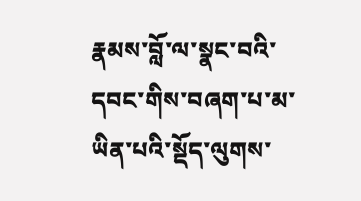རྣམས་བློ་ལ་སྣང་བའི་དབང་གིས་བཞག་པ་མ་ཡིན་པའི་སྡོད་ལུགས་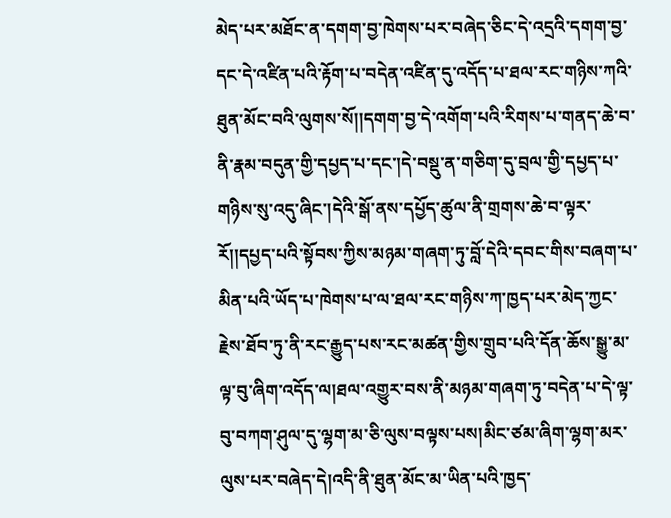མེད་པར་མཐོང་ན་དགག་བྱ་ཁེགས་པར་བཞེད་ཅིང་དེ་འདྲའི་དགག་བྱ་དང་དེ་འཛིན་པའི་རྟོག་པ་བདེན་འཛིན་དུ་འདོད་པ་ཐལ་རང་གཉིས་ཀའི་ཐུན་མོང་བའི་ལུགས་སོ།།དགག་བྱ་དེ་འགོག་པའི་རིགས་པ་གནད་ཆེ་བ་ནི་རྣམ་བདུན་གྱི་དཔྱད་པ་དང་།དེ་བསྡུ་ན་གཅིག་དུ་བྲལ་གྱི་དཔྱད་པ་གཉིས་སུ་འདུ་ཞིང་།དེའི་སྒོ་ནས་དཔྱོད་ཚུལ་ནི་གྲགས་ཆེ་བ་ལྟར་རོ།།དཔྱད་པའི་སྟོབས་ཀྱིས་མཉམ་གཞག་ཏུ་བློ་དེའི་དབང་གིས་བཞག་པ་མིན་པའི་ཡོད་པ་ཁེགས་པ་ལ་ཐལ་རང་གཉིས་ཀ་ཁྱད་པར་མེད་ཀྱང་རྗེས་ཐོབ་ཏུ་ནི་རང་རྒྱུད་པས་རང་མཚན་གྱིས་གྲུབ་པའི་དོན་ཆོས་སྒྱུ་མ་ལྟ་བུ་ཞིག་འདོད་ལ།ཐལ་འགྱུར་བས་ནི་མཉམ་གཞག་ཏུ་བདེན་པ་དེ་ལྟ་བུ་བཀག་ཤུལ་དུ་ལྷག་མ་ཅི་ལུས་བལྟས་པས།མིང་ཙམ་ཞིག་ལྷག་མར་ལུས་པར་བཞེད་དེ།འདི་ནི་ཐུན་མོང་མ་ཡིན་པའི་ཁྱད་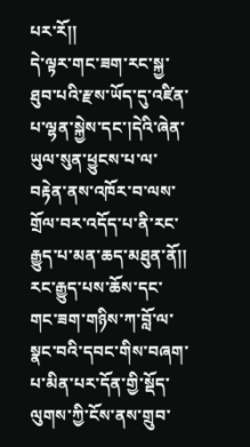པར་རོ།།
དེ་ལྟར་གང་ཟག་རང་སྐྱ་ཐུབ་པའི་རྫས་ཡོད་དུ་འཛིན་པ་ལྷན་སྐྱེས་དང་།དེའི་ཞེན་ཡུལ་སུན་ཕྱུངས་པ་ལ་བརྟེན་ནས་འཁོར་བ་ལས་གྲོལ་བར་འདོད་པ་ནི་རང་རྒྱུད་པ་མན་ཆད་མཐུན་ནོ།།
རང་རྒྱུད་པས་ཆོས་དང་གང་ཟག་གཉིས་ཀ་བློ་ལ་སྣང་བའི་དབང་གིས་བཞག་པ་མིན་པར་དོན་གྱི་སྡོད་ལུགས་ཀྱི་ངོས་ནས་གྲུབ་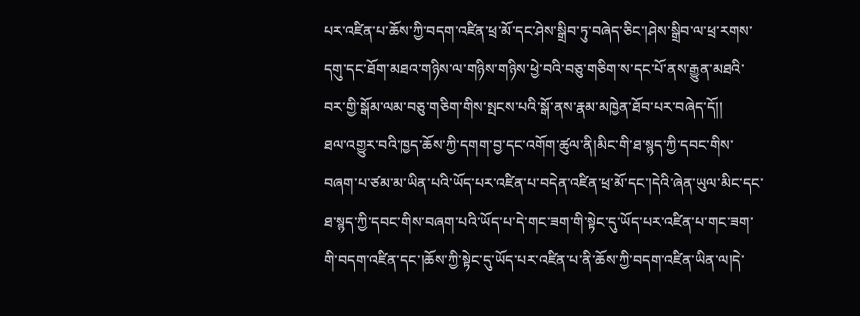པར་འཛིན་པ་ཆོས་ཀྱི་བདག་འཛིན་ཕྲ་མོ་དང་ཤེས་སྒྲིབ་ཏུ་བཞེད་ཅིང་།ཤེས་སྒྲིབ་ལ་ཕྲ་རགས་དགུ་དང་ཐོག་མཐའ་གཉིས་ལ་གཉིས་གཉིས་ཕྱེ་བའི་བཅུ་གཅིག་ས་དང་པོ་ནས་རྒྱུན་མཐའི་བར་གྱི་སྒོམ་ལམ་བཅུ་གཅིག་གིས་སྤངས་པའི་སྒོ་ནས་རྣམ་མཁྱེན་ཐོབ་པར་བཞེད་དོ།།
ཐལ་འགྱུར་བའི་ཁྱད་ཆོས་ཀྱི་དགག་བྱ་དང་འགོག་ཚུལ་ནི།མིང་གི་ཐ་སྙད་ཀྱི་དབང་གིས་བཞག་པ་ཙམ་མ་ཡིན་པའི་ཡོད་པར་འཛིན་པ་བདེན་འཛིན་ཕྲ་མོ་དང་།དེའི་ཞེན་ཡུལ་མིང་དང་ཐ་སྙད་ཀྱི་དབང་གིས་བཞག་པའི་ཡོད་པ་དེ་གང་ཟག་གི་སྟེང་དུ་ཡོད་པར་འཛིན་པ་གང་ཟག་གི་བདག་འཛིན་དང་།ཆོས་ཀྱི་སྟེང་དུ་ཡོད་པར་འཛིན་པ་ནི་ཆོས་ཀྱི་བདག་འཛིན་ཡིན་ལ།དེ་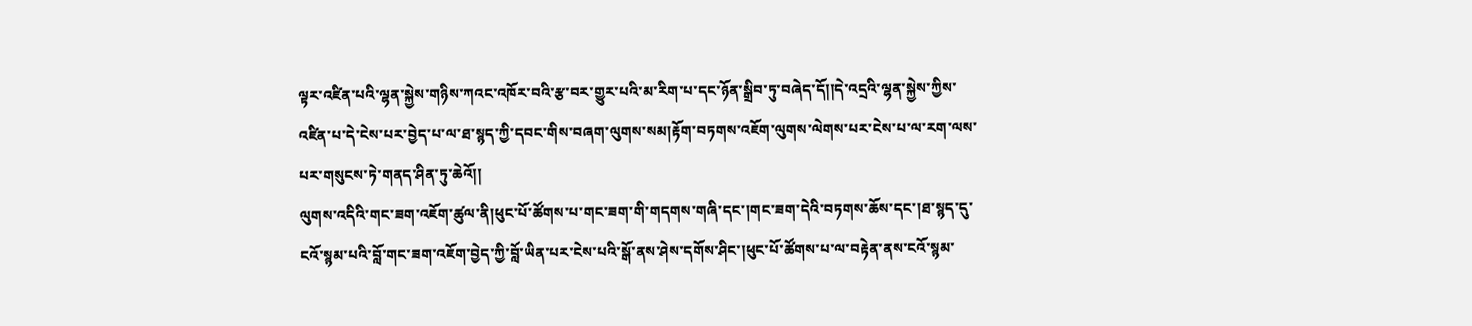ལྟར་འཛིན་པའི་ལྷན་སྐྱེས་གཉིས་ཀའང་འཁོར་བའི་རྩ་བར་གྱུར་པའི་མ་རིག་པ་དང་ཉོན་སྒྲིབ་ཏུ་བཞེད་དོ།།དེ་འདྲའི་ལྷན་སྐྱེས་ཀྱིས་འཛིན་པ་དེ་ངེས་པར་བྱེད་པ་ལ་ཐ་སྙད་ཀྱི་དབང་གིས་བཞག་ལུགས་སམ།རྟོག་བཏགས་འཇོག་ལུགས་ལེགས་པར་ངེས་པ་ལ་རག་ལས་པར་གསུངས་ཏེ་གནད་ཤིན་ཏུ་ཆེའོ།།
ལུགས་འདིའི་གང་ཟག་འཇོག་ཚུལ་ནི།ཕུང་པོ་ཚོགས་པ་གང་ཟག་གི་གདགས་གཞི་དང་།གང་ཟག་དེའི་བཏགས་ཆོས་དང་།ཐ་སྙད་དུ་ངའོ་སྙམ་པའི་བློ་གང་ཟག་འཇོག་བྱེད་ཀྱི་བློ་ཡིན་པར་ངེས་པའི་སྒོ་ནས་ཤེས་དགོས་ཤིང་།ཕུང་པོ་ཚོགས་པ་ལ་བརྟེན་ནས་ངའོ་སྙམ་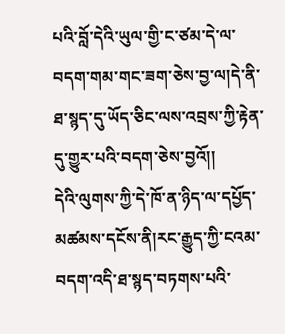པའི་བློ་དེའི་ཡུལ་གྱི་ང་ཙམ་དེ་ལ་བདག་གམ་གང་ཟག་ཅེས་བྱ་ལ།དེ་ནི་ཐ་སྙད་དུ་ཡོད་ཅིང་ལས་འབྲས་ཀྱི་རྟེན་དུ་གྱུར་པའི་བདག་ཅེས་བྱའོ།།
དེའི་ལུགས་ཀྱི་དེ་ཁོ་ན་ཉིད་ལ་དཔྱོད་མཚམས་དངོས་ནི།རང་རྒྱུད་ཀྱི་ངའམ་བདག་འདི་ཐ་སྙད་བཏགས་པའི་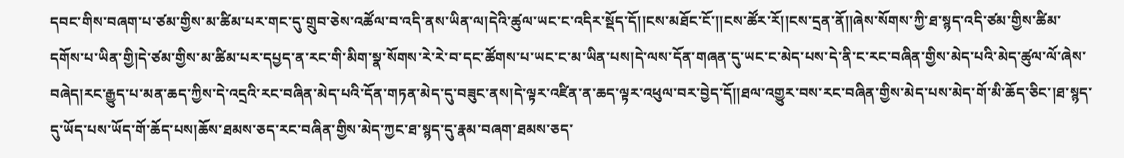དབང་གིས་བཞག་པ་ཙམ་གྱིས་མ་ཚིམ་པར་གང་དུ་གྲུབ་ཅེས་འཚོལ་བ་འདི་ནས་ཡིན་ལ།དེའི་ཚུལ་ཡང་ང་འདིར་སྡོད་དོ།།ངས་མཐོང་ངོ་།།ངས་ཚོར་རོ།།ངས་དྲན་ནོ།།ཞེས་སོགས་ཀྱི་ཐ་སྙད་འདི་ཙམ་གྱིས་ཚིམ་དགོས་པ་ཡིན་གྱི།དེ་ཙམ་གྱིས་མ་ཚིམ་པར་དཔྱད་ན་རང་གི་མིག་སྣ་སོགས་རེ་རེ་བ་དང་ཚོགས་པ་ཡང་ང་མ་ཡིན་པས།དེ་ལས་དོན་གཞན་དུ་ཡང་ང་མེད་པས་དེ་ནི་ང་རང་བཞིན་གྱིས་མེད་པའི་མེད་ཚུལ་ལོ་ཞེས་བཞེད།རང་རྒྱུད་པ་མན་ཆད་ཀྱིས་དེ་འདྲའི་རང་བཞིན་མེད་པའི་དོན་གཏན་མེད་དུ་བཟུང་ནས།དེ་ལྟར་འཛིན་ན་ཆད་ལྟར་འཕུལ་བར་བྱེད་དོ།།ཐལ་འགྱུར་བས་རང་བཞིན་གྱིས་མེད་པས་མེད་གོ་མི་ཆོད་ཅིང་།ཐ་སྙད་དུ་ཡོད་པས་ཡོད་གོ་ཆོད་པས།ཆོས་ཐམས་ཅད་རང་བཞིན་གྱིས་མེད་ཀྱང་ཐ་སྙད་དུ་རྣམ་བཞག་ཐམས་ཅད་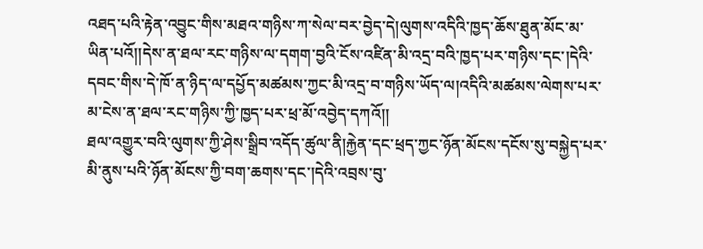འཐད་པའི་རྟེན་འབྱུང་གིས་མཐའ་གཉིས་ཀ་སེལ་བར་བྱེད་དེ།ལུགས་འདིའི་ཁྱད་ཆོས་ཐུན་མོང་མ་ཡིན་པའོ།།དེས་ན་ཐལ་རང་གཉིས་ལ་དགག་བྱའི་ངོས་འཛིན་མི་འདྲ་བའི་ཁྱད་པར་གཉིས་དང་།དེའི་དབང་གིས་དེ་ཁོ་ན་ཉིད་ལ་དཔྱོད་མཚམས་ཀྱང་མི་འདྲ་བ་གཉིས་ཡོད་ལ།འདིའི་མཚམས་ལེགས་པར་མ་ངེས་ན་ཐལ་རང་གཉིས་ཀྱི་ཁྱད་པར་ཕྲ་མོ་འབྱེད་དཀའོ།།
ཐལ་འགྱུར་བའི་ལུགས་ཀྱི་ཤེས་སྒྲིབ་འདོད་ཚུལ་ནི།རྐྱེན་དང་ཕྲད་ཀྱང་ཉོན་མོངས་དངོས་སུ་བསྐྱེད་པར་མི་ནུས་པའི་ཉོན་མོངས་ཀྱི་བག་ཆགས་དང་།དེའི་འབྲས་བུ་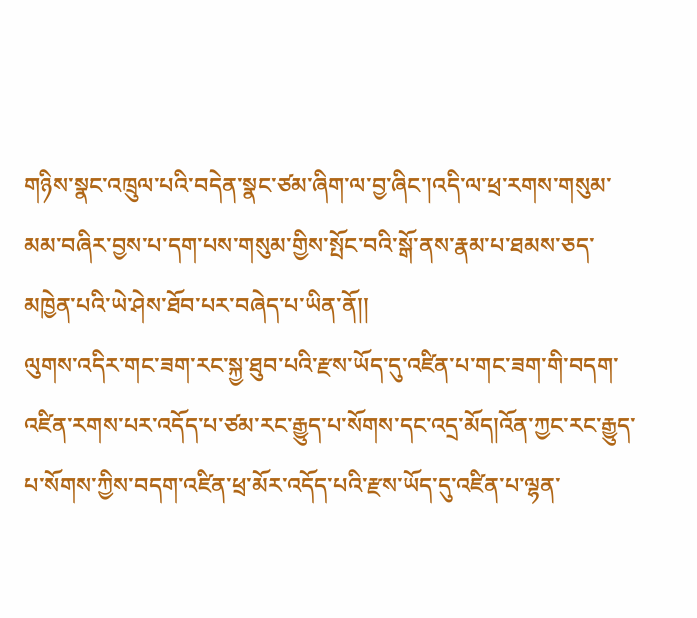གཉིས་སྣང་འཁྲུལ་པའི་བདེན་སྣང་ཙམ་ཞིག་ལ་བྱ་ཞིང་།འདི་ལ་ཕྲ་རགས་གསུམ་མམ་བཞིར་བྱས་པ་དག་པས་གསུམ་གྱིས་སྤོང་བའི་སྒོ་ནས་རྣམ་པ་ཐམས་ཅད་མཁྱེན་པའི་ཡེ་ཤེས་ཐོབ་པར་བཞེད་པ་ཡིན་ནོ།།
ལུགས་འདིར་གང་ཟག་རང་སྐྱ་ཐུབ་པའི་རྫས་ཡོད་དུ་འཛིན་པ་གང་ཟག་གི་བདག་འཛིན་རགས་པར་འདོད་པ་ཙམ་རང་རྒྱུད་པ་སོགས་དང་འདྲ་མོད།འོན་ཀྱང་རང་རྒྱུད་པ་སོགས་ཀྱིས་བདག་འཛིན་ཕྲ་མོར་འདོད་པའི་རྫས་ཡོད་དུ་འཛིན་པ་ལྷན་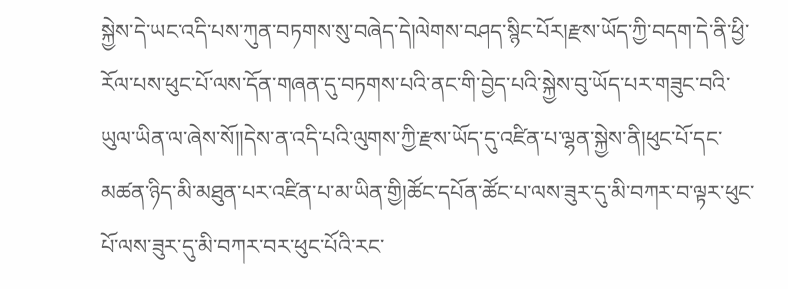སྐྱེས་དེ་ཡང་འདི་པས་ཀུན་བཏགས་སུ་བཞེད་དེ།ལེགས་བཤད་སྙིང་པོར།རྫས་ཡོད་ཀྱི་བདག་དེ་ནི་ཕྱི་རོལ་པས་ཕུང་པོ་ལས་དོན་གཞན་དུ་བཏགས་པའི་ནང་གི་བྱེད་པའི་སྐྱེས་བུ་ཡོད་པར་གཟུང་བའི་ཡུལ་ཡིན་ལ་ཞེས་སོ།།དེས་ན་འདི་པའི་ལུགས་ཀྱི་རྫས་ཡོད་དུ་འཛིན་པ་ལྷན་སྐྱེས་ནི།ཕུང་པོ་དང་མཚན་ཉིད་མི་མཐུན་པར་འཛིན་པ་མ་ཡིན་གྱི།ཚོང་དཔོན་ཚོང་པ་ལས་ཟུར་དུ་མི་བཀར་བ་ལྟར་ཕུང་པོ་ལས་ཟུར་དུ་མི་བཀར་བར་ཕུང་པོའི་རང་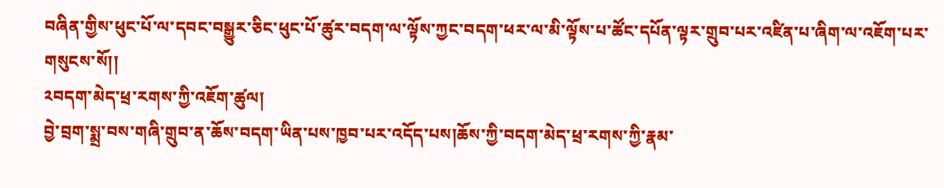བཞིན་གྱིས་ཕུང་པོ་ལ་དབང་བསྒྱུར་ཅིང་ཕུང་པོ་ཚུར་བདག་ལ་ལྟོས་ཀྱང་བདག་ཕར་ལ་མི་ལྟོས་པ་ཚོང་དཔོན་ལྟར་གྲུབ་པར་འཛིན་པ་ཞིག་ལ་འཇོག་པར་གསུངས་སོ།།
༢བདག་མེད་ཕྲ་རགས་ཀྱི་འཇོག་ཚུལ།
བྱེ་བྲག་སྨྲ་བས་གཞི་གྲུབ་ན་ཆོས་བདག་ཡིན་པས་ཁྱབ་པར་འདོད་པས།ཆོས་ཀྱི་བདག་མེད་ཕྲ་རགས་ཀྱི་རྣམ་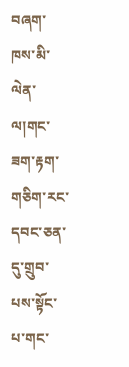བཞག་ཁས་མི་ལེན་ལ།གང་ཟག་རྟག་གཅིག་རང་དབང་ཅན་དུ་གྲུབ་པས་སྟོང་པ་གང་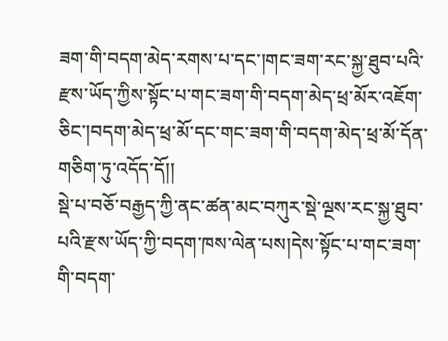ཟག་གི་བདག་མེད་རགས་པ་དང་།གང་ཟག་རང་སྐྱ་ཐུབ་པའི་རྫས་ཡོད་ཀྱིས་སྟོང་པ་གང་ཟག་གི་བདག་མེད་ཕྲ་མོར་འཇོག་ཅིང་།བདག་མེད་ཕྲ་མོ་དང་གང་ཟག་གི་བདག་མེད་ཕྲ་མོ་དོན་གཅིག་ཏུ་འདོད་དོ།།
སྡེ་པ་བཅོ་བརྒྱད་ཀྱི་ནང་ཚན་མང་བཀུར་སྡེ་ལྔས་རང་སྐྱ་ཐུབ་པའི་རྫས་ཡོད་ཀྱི་བདག་ཁས་ལེན་པས།དེས་སྟོང་པ་གང་ཟག་གི་བདག་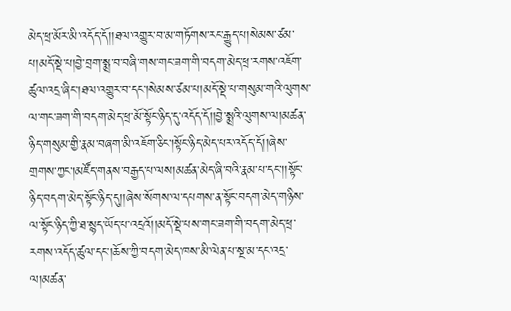མེད་ཕྲ་མོར་མི་འདོད་དོ།།ཐལ་འགྱུར་བ་མ་གཏོགས་རང་རྒྱུད་པ།སེམས་ཙམ་པ།མདོ་སྡེ་པ།བྱེ་བྲག་སྨྲ་བ་བཞི་གས་གང་ཟག་གི་བདག་མེད་ཕྲ་རགས་འཇོག་ཚུལ་འདྲ་ཞིང་།ཐལ་འགྱུར་བ་དང་།སེམས་ཙམ་པ།མདོ་སྡེ་པ་གསུམ་གའི་ལུགས་ལ་གང་ཟག་གི་བདག་མེད་ཕྲ་མོ་སྟོང་ཉིད་དུ་འདོད་དོ།།བྱེ་སྨྲའི་ལུགས་ལ།མཚན་ཉིད་གསུམ་གྱི་རྣམ་བཞག་མི་འཇོག་ཅིང་།སྟོང་ཉིད་མེད་པར་འདོད་དོ།།ཞེས་གྲགས་ཀྱང་།མཛོད་གནས་བརྒྱད་པ་ལས།མཚན་མེད་ཞི་བའི་རྣམ་པ་དང་།།སྟོང་ཉིད་བདག་མེད་སྟོང་ཉིད་དུ།།ཞེས་སོགས་ལ་དཔགས་ན་སྟོང་བདག་མེད་གཉིས་ལ་སྟོང་ཉིད་ཀྱི་ཐ་སྙད་ཡོད་པ་འདྲའོ།།མདོ་སྡེ་པས་གང་ཟག་གི་བདག་མེད་ཕྲ་རགས་འདོད་ཚུལ་དང་།ཆོས་ཀྱི་བདག་མེད་ཁས་མི་ལེན་པ་སྔ་མ་དང་འདྲ་ལ།མཚན་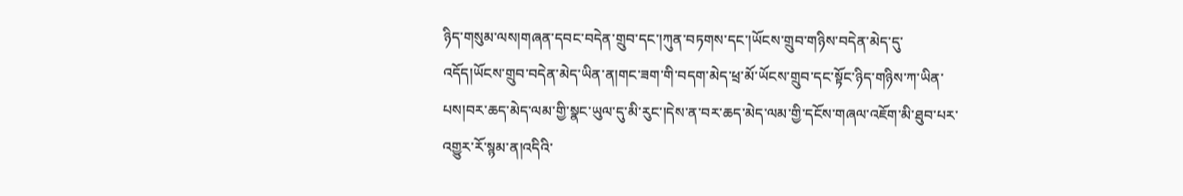ཉིད་གསུམ་ལས།གཞན་དབང་བདེན་གྲུབ་དང་།ཀུན་བཏགས་དང་།ཡོངས་གྲུབ་གཉིས་བདེན་མེད་དུ་འདོད།ཡོངས་གྲུབ་བདེན་མེད་ཡིན་ན།གང་ཟག་གི་བདག་མེད་ཕྲ་མོ་ཡོངས་གྲུབ་དང་སྟོང་ཉིད་གཉིས་ཀ་ཡིན་པས།བར་ཆད་མེད་ལམ་གྱི་སྣང་ཡུལ་དུ་མི་རུང་།དེས་ན་བར་ཆད་མེད་ལམ་གྱི་དངོས་གཞལ་འཇོག་མི་ཐུབ་པར་འགྱུར་རོ་སྙམ་ན།འདིའི་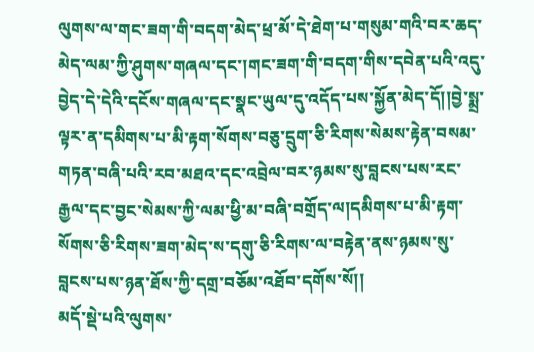ལུགས་ལ་གང་ཟག་གི་བདག་མེད་ཕྲ་མོ་དེ་ཐེག་པ་གསུམ་གའི་བར་ཆད་མེད་ལམ་ཀྱི་ཤུགས་གཞལ་དང་།གང་ཟག་གི་བདག་གིས་དབེན་པའི་འདུ་བྱེད་དེ་དེའི་དངོས་གཞལ་དང་སྣང་ཡུལ་དུ་འདོད་པས་སྐྱོན་མེད་དོ།།བྱེ་སྨྲ་ལྟར་ན་དམིགས་པ་མི་རྟག་སོགས་བཅུ་དྲུག་ཅི་རིགས་སེམས་རྟེན་བསམ་གཏན་བཞི་པའི་རབ་མཐའ་དང་འབྲེལ་བར་ཉམས་སུ་བླངས་པས་རང་རྒྱལ་དང་བྱང་སེམས་ཀྱི་ལམ་ཕྱི་མ་བཞི་བགྲོད་ལ།དམིགས་པ་མི་རྟག་སོགས་ཅི་རིགས་ཟག་མེད་ས་དགུ་ཅི་རིགས་ལ་བརྟེན་ནས་ཉམས་སུ་བླངས་པས་ཉན་ཐོས་ཀྱི་དགྲ་བཅོམ་འཐོབ་དགོས་སོ།།
མདོ་སྡེ་པའི་ལུགས་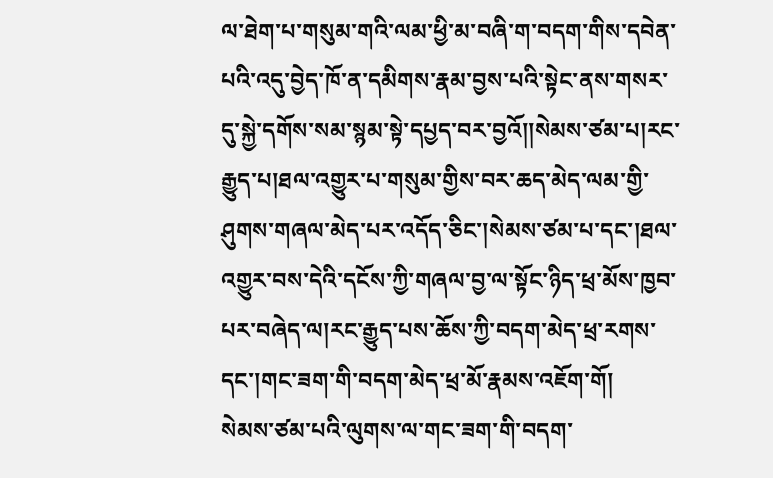ལ་ཐེག་པ་གསུམ་གའི་ལམ་ཕྱི་མ་བཞི་ག་བདག་གིས་དབེན་པའི་འདུ་བྱེད་ཁོ་ན་དམིགས་རྣམ་བྱས་པའི་སྟེང་ནས་གསར་དུ་སྐྱེ་དགོས་སམ་སྙམ་སྟེ་དཔྱད་བར་བྱའོ།།སེམས་ཙམ་པ།རང་རྒྱུད་པ།ཐལ་འགྱུར་པ་གསུམ་གྱིས་བར་ཆད་མེད་ལམ་གྱི་ཤུགས་གཞལ་མེད་པར་འདོད་ཅིང་།སེམས་ཙམ་པ་དང་།ཐལ་འགྱུར་བས་དེའི་དངོས་ཀྱི་གཞལ་བྱ་ལ་སྟོང་ཉིད་ཕྲ་མོས་ཁྱབ་པར་བཞེད་ལ།རང་རྒྱུད་པས་ཆོས་ཀྱི་བདག་མེད་ཕྲ་རགས་དང་།གང་ཟག་གི་བདག་མེད་ཕྲ་མོ་རྣམས་འཇོག་གོ།
སེམས་ཙམ་པའི་ལུགས་ལ་གང་ཟག་གི་བདག་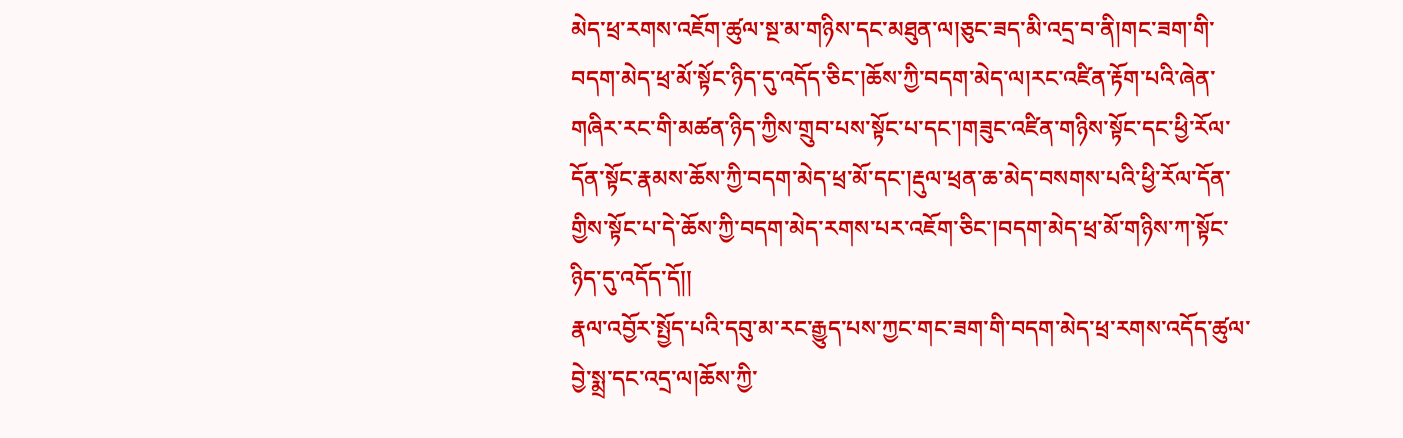མེད་ཕྲ་རགས་འཇོག་ཚུལ་སྔ་མ་གཉིས་དང་མཐུན་ལ།ཅུང་ཟད་མི་འདྲ་བ་ནི།གང་ཟག་གི་བདག་མེད་ཕྲ་མོ་སྟོང་ཉིད་དུ་འདོད་ཅིང་།ཆོས་ཀྱི་བདག་མེད་ལ།རང་འཛིན་རྟོག་པའི་ཞེན་གཞིར་རང་གི་མཚན་ཉིད་ཀྱིས་གྲུབ་པས་སྟོང་པ་དང་།གཟུང་འཛིན་གཉིས་སྟོང་དང་ཕྱི་རོལ་དོན་སྟོང་རྣམས་ཆོས་ཀྱི་བདག་མེད་ཕྲ་མོ་དང་།རྡུལ་ཕྲན་ཆ་མེད་བསགས་པའི་ཕྱི་རོལ་དོན་གྱིས་སྟོང་པ་དེ་ཆོས་ཀྱི་བདག་མེད་རགས་པར་འཇོག་ཅིང་།བདག་མེད་ཕྲ་མོ་གཉིས་ཀ་སྟོང་ཉིད་དུ་འདོད་དོ།།
རྣལ་འབྱོར་སྤྱོད་པའི་དབུ་མ་རང་རྒྱུད་པས་ཀྱང་གང་ཟག་གི་བདག་མེད་ཕྲ་རགས་འདོད་ཚུལ་བྱེ་སྨྲ་དང་འདྲ་ལ།ཆོས་ཀྱི་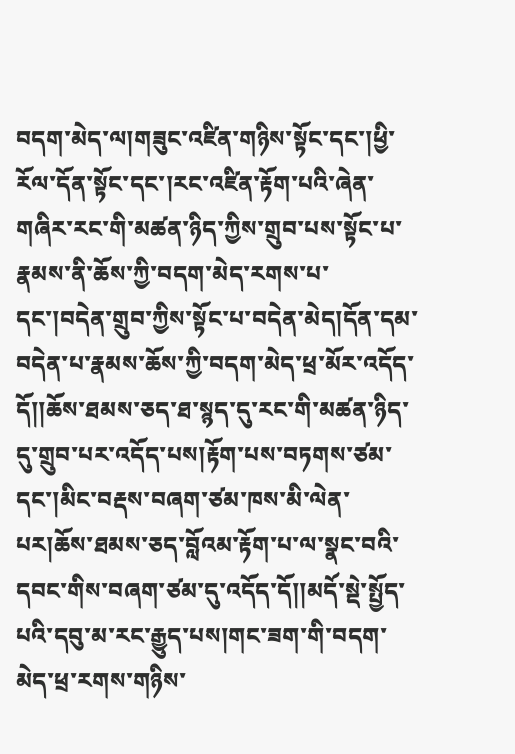བདག་མེད་ལ།གཟུང་འཛིན་གཉིས་སྟོང་དང་།ཕྱི་རོལ་དོན་སྟོང་དང་།རང་འཛིན་རྟོག་པའི་ཞེན་གཞིར་རང་གི་མཚན་ཉིད་ཀྱིས་གྲུབ་པས་སྟོང་པ་རྣམས་ནི་ཆོས་ཀྱི་བདག་མེད་རགས་པ་དང་།བདེན་གྲུབ་ཀྱིས་སྟོང་པ་བདེན་མེད།དོན་དམ་བདེན་པ་རྣམས་ཆོས་ཀྱི་བདག་མེད་ཕྲ་མོར་འདོད་དོ།།ཆོས་ཐམས་ཅད་ཐ་སྙད་དུ་རང་གི་མཚན་ཉིད་དུ་གྲུབ་པར་འདོད་པས།རྟོག་པས་བཏགས་ཙམ་དང་།མིང་བརྡས་བཞག་ཙམ་ཁས་མི་ལེན་པར།ཆོས་ཐམས་ཅད་བློའམ་རྟོག་པ་ལ་སྣང་བའི་དབང་གིས་བཞག་ཙམ་དུ་འདོད་དོ།།མདོ་སྡེ་སྤྱོད་པའི་དབུ་མ་རང་རྒྱུད་པས།གང་ཟག་གི་བདག་མེད་ཕྲ་རགས་གཉིས་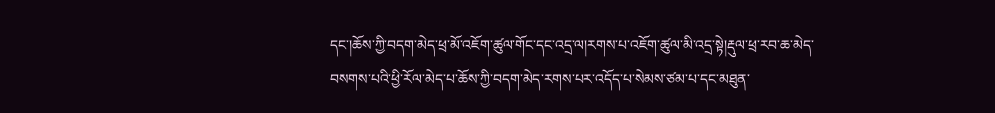དང་།ཆོས་ཀྱི་བདག་མེད་ཕྲ་མོ་འཇོག་ཚུལ་གོང་དང་འདྲ་ལ།རགས་པ་འཇོག་ཚུལ་མི་འདྲ་སྟེ།རྡུལ་ཕྲ་རབ་ཆ་མེད་བསགས་པའི་ཕྱི་རོལ་མེད་པ་ཆོས་ཀྱི་བདག་མེད་རགས་པར་འདོད་པ་སེམས་ཙམ་པ་དང་མཐུན་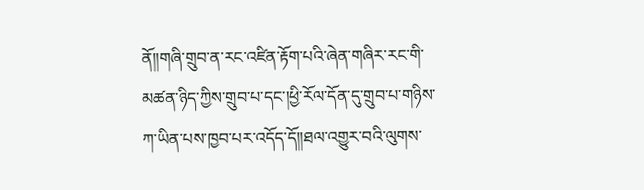ནོ།།གཞི་གྲུབ་ན་རང་འཛིན་རྟོག་པའི་ཞེན་གཞིར་རང་གི་མཚན་ཉིད་ཀྱིས་གྲུབ་པ་དང་།ཕྱི་རོལ་དོན་དུ་གྲུབ་པ་གཉིས་ཀ་ཡིན་པས་ཁྱབ་པར་འདོད་དོ།།ཐལ་འགྱུར་བའི་ལུགས་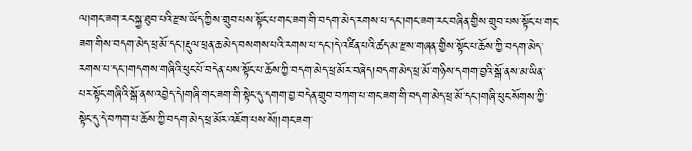ལ།གང་ཟག་རང་སྐྱ་ཐུབ་པའི་རྫས་ཡོད་ཀྱིས་གྲུབ་པས་སྟོང་པ་གང་ཟག་གི་བདག་མེད་རགས་པ་དང་།གང་ཟག་རང་བཞིན་གྱིས་གྲུབ་པས་སྟོང་པ་གང་ཟག་གིས་བདག་མེད་ཕྲ་མོ་དང་།རྡུལ་ཕྲན་ཆ་མེད་བསགས་པའི་རགས་པ་དང་།དེ་འཛིན་པའི་ཚད་མ་རྫས་གཞན་གྱིས་སྟོང་པ་ཆོས་ཀྱི་བདག་མེད་རགས་པ་དང་།གདགས་གཞིའི་ཕུང་པོ་བདེན་པས་སྟོང་པ་ཆོས་ཀྱི་བདག་མེད་ཕྲ་མོར་བཞེད།བདག་མེད་ཕྲ་མོ་གཉིས་དགག་བྱའི་སྒོ་ནས་མ་ཡིན་པར་སྟོང་གཞིའི་སྒོ་ནས་འབྱེད་དེ།གཞི་གང་ཟག་གི་སྟེང་དུ་དགག་བྱ་བདེན་གྲུབ་བཀག་པ་གང་ཟག་གི་བདག་མེད་ཕྲ་མོ་དང་།གཞི་ཕུང་སོགས་ཀྱི་སྟེང་དུ་དེ་བཀག་པ་ཆོས་ཀྱི་བདག་མེད་ཕྲ་མོར་འཇོག་པས་སོ།།གང་ཟག་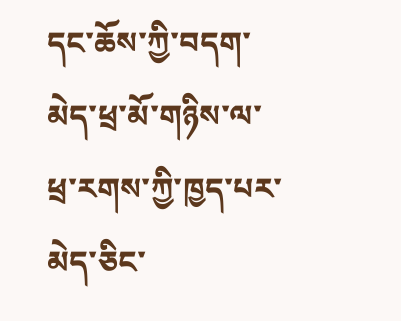དང་ཆོས་ཀྱི་བདག་མེད་ཕྲ་མོ་གཉིས་ལ་ཕྲ་རགས་ཀྱི་ཁྱད་པར་མེད་ཅིང་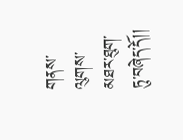གནས་ལུགས་མཐར་ཐུག་ཏུ་བཞེད་དོ།།